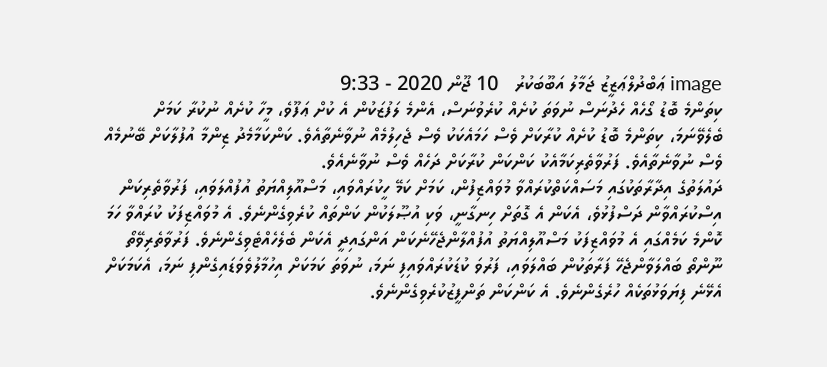image ޢަބްދުލްޢަޒީޒު ޖަމާލު އަބޫބަކުރު   10 ޖޫން 2020 - 9:33
ކިތަންމެ ބޮޑު ގޯހެއް ހެދުނަސް ނުވަތަ ކުށެއް ކުރެވުނަސް، އެންމެ ލަފުޒަކުން އެ ކުށް ޢަފޫވެ، މީހާ ކުށެއް ނުކުރާ ކަމަށް ބެލެވޭނަމަ، ކިތަންމެ ބޮޑު ކުށެއް ކުރާކަށް ވެސް ހަމައެކަކު ވެސް ޖެހިލުމެއް ނުވާނެތާއެވެ. ކަންކަމާމެދު ޒިންމާ އުފުލާކަށް ބޭނުމެއް ވެސް ނުވާނެތާއެވެ. ފަރުވާތެރިކަމާއެކު ކަންކަން ކުރާކަށް ދަހެއް ވެސް ނުވާނެއެވެ.
ދައުލަތުގެ އިދާރާތަކުގައި މަސައްކަތްކުރައްވާ މުވައްޒިފުން، ކަމަށް ކަމޭ ހީކުރައްވައި، މަސްއޫލިއްޔަތު އުފުއްލަވައި، ފަރުވާތެރިކަން އިސްކުރައްވާން ދަސްފުޅުވެ، އެކަން އެ ގޮތަށް ހިނގާނީ، ވަކި އުޞޫލަކުން ކަންތައް ކުރެވިގެންނެވެ. އެ މުވައްޒިފަކު ކުރައްވާ ހަމަ ކޮންމެ ކަމެއްގައި އެ މުވައްޒިފަކު މަސްއޫލިއްޔަތު އުފުއްލާންޖެހޭނެކަން އަންގައިދީ އެކަން ބެލެހެއްޓެވިގެންނެވެ. ފަރުވާތެރިވޭތޯ ނޫންތޯ ބައްލަވާންޖެހޭ ފަރާތަކުން ބައްލަވައި، ފަރުވަ ކުޑަކުރައްވައިފި ނަމަ، ނުވަތަ ކަމަކަށް އިހުމާލުވެވަޑައިގެންފި ނަމަ، އެކަމަކަށް އެޅޭނެ ފިޔަވަޅުތަކެއް ހުރެގެންނެވެ. އެ ކަންކަން ތަންފީޒުކުރެވިގެންނެވެ.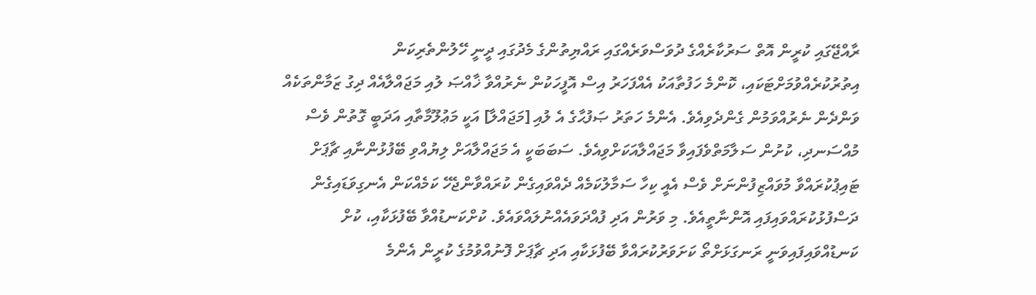ރާއްޖޭގައި ކުރީން އޮތް ސަރުކާރެއްގެ ދުވަސްވަރެއްގައި ރައްޔިތުންގެ މެދުގައި ދީނީ ހޭލުންތެރިކަން އިތުރުކުރެއްވުމަށްޓަކައި، ކޮންމެ ހަފުތާއަކު އެއްފަހަރު އިސް އޮފީހަކުން ނެރުއްވާ ޚާއްޞަ ލުއި މަޖައްލާއެއް ދިގު ޒަމާންތަކެއް ވަންދެން ނެރުއްވަމުން ގެންދެވިއެވެ. އެންމެ ހަތަރު ޞަފުޙާގެ އެ ލުއި [މަޖައްލާ] އަކީ މަޢުލޫމާތާއި އަދަބީ ގޮތުން ވެސް މުއްސަނދި، ކުށުން ސަލާމަތްވެފައިވާ މަޖައްލާއަކަށްވިއެވެ. ސަބަބަކީ އެ މަޖައްލާއަށް ލިޔުއްވި ބޭފުޅުންނާއި ޗާޕަށް ޓައިޕުކުރައްވާ މުވައްޒިފުންނަށް ވެސް އެއީ ކިހާ ސަމާލުކަމެއް ދެއްވައިގެން ކުރައްވާންޖެހޭ ކަމެއްކަން އެނގިވަޑައިގެން ދަސްފުޅުކުރައްވައިފައި އޮންނާތީއެވެ. މި ވަރުން އަދި ފުއްދަވައެއްނުލައްވައެވެ. ކުށްކަނޑުއްވާ ބޭފުޅަކާއި، ކުށް ކަނޑުއްވައިފައިވަނީ ރަނގަޅަށްތޯ ކަށަވަރުކުރައްވާ ބޭފުޅަކާއި އަދި ޗާޕަށް ފޮނުއްވުމުގެ ކުރީން އެންމެ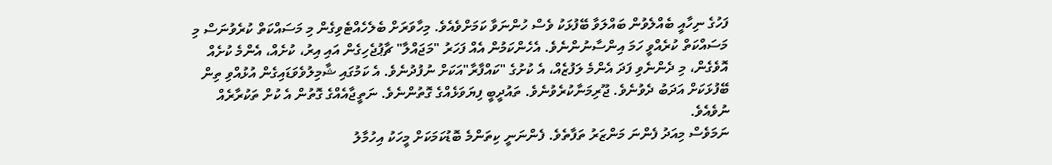ފަހުގެ ނިހާއީ ބެއްލެވުން ބައްލަވާ ބޭފުޅަކު ވެސް ހުންނަވާ ކަމަށްވެއެވެ. މިހާވަރަށް ބެލެހެއްޓެވިގެން މި މަސައްކަތް ކުރެވުނަސް މި މަސައްކަތް ކުރެއްވީ ހަމަ އިންސާނުންނެވެ. އެހެންކަމުން އެއް ފަހަރު "މަޖައްލާ" ޗާޕުޖެހިގެން އައި އިރު، ކުށެއް، އެންމެ ކުށެއް އޮވެގެން، މި ދެންނެވި ފަދަ އެންމެ ލަފުޒެއް، އެ ކުށުގެ "ކައްފާރާ"އަކަށް ނުފުދުނެވެ. އެ ކަމުގައި ޝާމިލުވެވަޑައިގެން އުޅުއްވި ތިން ބޭފުޅަކަށް އަދަބު ދެވުނެވެ. ޖޫރިމަނާކުރެވުނެވެ. ތައުދީބީ ފިޔަވަޅެއްގެ ގޮތުންނެވެ. ނަތީޖާއެއްގެ ގޮތުން އެ ކުށް ތަކުރާރެއް ނުވެއެވެ.
ނަމަވެސް މިއަދު ފެންނަ މަންޒަރު ތަފާތެވެ. ފެންނަނީ ކިތަންމެ ބޮޑުކަމަކަށް މީހަކު އިހުމާލު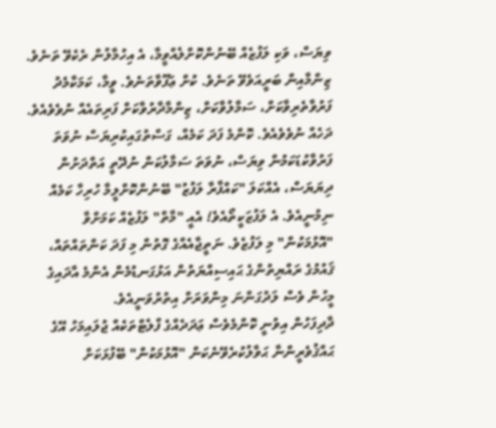ވިޔަސް، ވަކި ލަފުޒެއް ބޭނުންކޮށްލެއްވީމާ، އެ އިހުމާލުން ރެކެވޭ ތަނެވެ. ޒިންމާއިން ބަރީއަވެވޭ ތަނެވެ. ކުށް ޢަފޫވާތަނެވެ. ވީމާ، ކަމަކާމެދު ފަރުވާތެރިވާކަށް، ސަމާލުވާކަށް، ޒިންމާދާރުވާކަށް ފަރިތައެއް ނުވެވެއެވެ. ދަހެއް ނުވެވެއެވެ. ކޮންމެ ފަދަ ކަމެއް، ގަސްތުގައިކުރިޔަސް ނުވަތަ ފަރުވާކުޑަކަމުން ވިޔަސް، ނުވަތަ ސަމާލުކަން ނުދޭތީ އަތްދަށުން ދިޔަޔަސް، އެއްކަލަ "ކައްފާރާ ލަފުޒު" ބޭނުންކޮށްލީމާ ހުރިހާ ކަމެއް ނިމުނީއެވެ. އެ ލަފުޒަކީތޯއެވެ! އެއީ "މާތް" ލަފުޒެއް ކަމަށްވާ "އޮޅުމަކުން" މި ލަފުޒެވެ. ނަތީޖާއެއްގެ ގޮތުން މި ފަދަ ކަންތައްތައް، ޤައުމުގެ ރައްޔިތުންގެ ޙައިސިއްޔަތުން އަޅުގަނޑުމެން އެންމެ އާދައިގެ މީހުން ވެސް ލަދުގަންނަ މިންވަރަށް އިތުރުވަނީއެވެ.
ދާދިފަހުން އިވުނީ ކޮންމެވެސް ޢަދަދެއްގެ ފްލެޓްތަކެއް ޖުލައިމަހު އޭގެ ޙައްޤުވެރީންނާ ޙަވާލުކުރެވޭނެކަން "އޮޅުމަކުން" ބޭފުޅަކަށް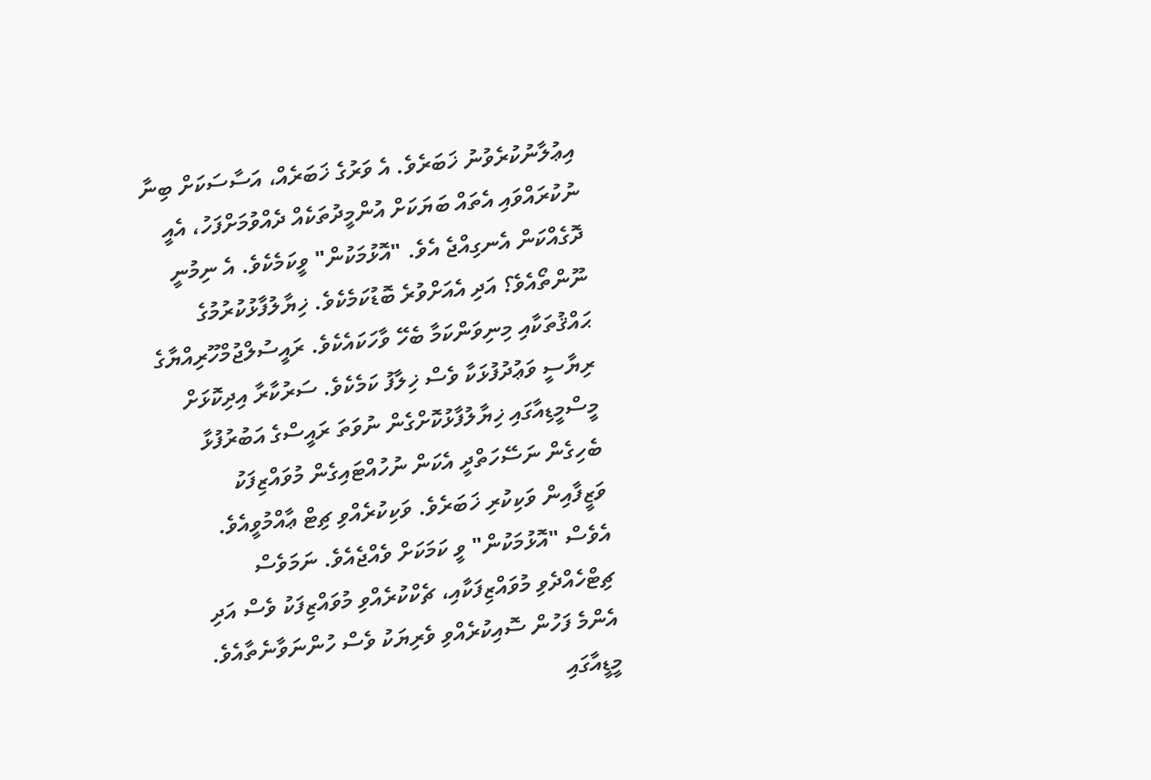އިޢުލާނުކުރެވުނު ޚަބަރެވެ. އެ ވަރުގެ ޚަބަރެއް، އަސާސަކަށް ބިނާ ނުކުރައްވައި އެތައް ބަޔަކަށް އުންމީދުތަކެއް ދެއްވުމަށްފަހު، އެއީ ދޮގެއްކަން އެނގިއްޖެ އެވެ. "އޮޅުމަކުން" ވީކަމެކެވެ. އެ ނިމުނީ ނޫންތޯއެވެ؟ އަދި އެއަށްވުރެ ބޮޑުކަމެކެވެ. ޚިޔާލުފާޅުކުރުމުގެ ޙައްޤުތަކާއި މިނިވަންކަމާ ބެހޭ ވާހަކައެކެވެ. ރައީސުލްޖުމްހޫރިއްޔާގެ ރިޔާސީ ވަޢުދުފުޅަކާ ވެސް ޚިލާފު ކަމެކެވެ. ސަރުކާރާ އިދިކޮޅަށް މީސްމީޑިއާގައި ޚިޔާލުފާޅުކޮށްގެން ނުވަތަ ރައީސްގެ އަބުރުފުޅާ ބެހިގެން ނަސޭހަތްދީ އެކަން ނުހުއްޓައިގެން މުވައްޒިފަކު ވަޒީފާއިން ވަކިކުރި ޚަބަރެވެ. ވަކިކުރެއްވި ޗިޓް ޢާއްމުވީއެވެ. އެވެސް "އޮޅުމަކުން" ވީ ކަމަކަށް ވެއްޖެއެވެ. ނަމަވެސް ޗިޓްހެއްދެވި މުވައްޒިފަކާއި، ޗެކްކުރެއްވި މުވައްޒިފަކު ވެސް އަދި އެންމެ ފަހުން ސޮއިކުރެއްވި ވެރިޔަކު ވެސް ހުންނަވާނެތާއެވެ. މީޑީއާގައި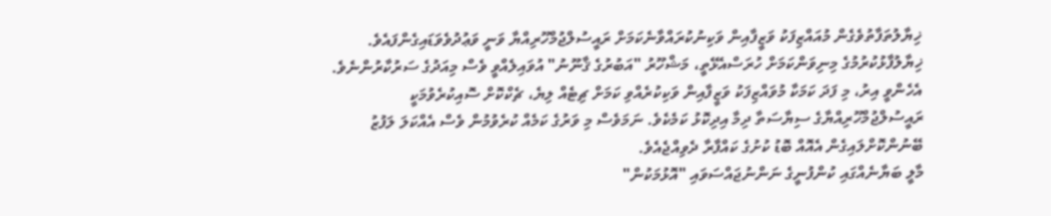ޚިޔާލުތަފާތުވެގެން މުއައްޒިފަކު ވަޒީފާއިން ވަކިނުކުރައްވާނެކަމަށް ރައީސުލްޖުމްހޫރިއްޔާ ވަނީ ވަޢުދުވެވަޑައިގެންފައެވެ. ޚިޔާލުފާޅުކުރުމުގެ މިނިވަންކަމަށް ހުރަސްއެޅޭތީ، މަޝްހޫރު "އަބުރުގެ ޤާނޫނު" އުވައިލެއްވީ ވެސް މިއަދުގެ ސަރުކާރުންނެވެ. އެހެންވީ އިރު، މި ފަދަ ކަމަކާ މުވައްޒިފަކު ވަޒީފާއިން ވަކިކުރެއްވި ކަމަށް ޗިޓެއް ލިޔެ، ޗެކްކޮށް ސޮއިކުރެވުމަކީ ރައީސުލްޖުމްހޫރިއްޔާގެ ސިޔާސަތާ ދިމާ އިދިކޮޅު ކަމެކެވެ. ނަމަވެސް މި ވަރުގެ ކަމެއް ކުރެވުމުން ވެސް އެއްކަލަ ލަފުޒު ބޭނުންކޮށްލައިގެން އެއޮއް ބޮޑު ކުށުގެ ކައްފާރާ ދެވިއްޖެއެވެ.
މާލީ ބަޔާނެއްގައި ކުންފުނީގެ ނަންނުޖައްސަވައި "އޮޅުމަކުން"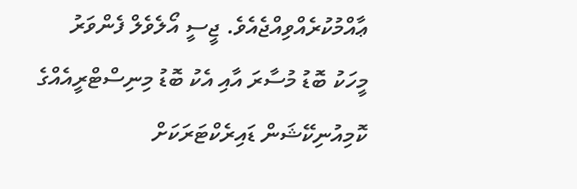ޢާއްމުކުރެއްވިއްޖެއެވެ. ޖީސީ އޯލެވެލް ފެންވަރު މީހަކު ބޮޑު މުސާރަ އާއި އެކު ބޮޑު މިނިސްޓްރީއެއްގެ ކޮމިއުނިކޭޝަން ޑައިރެކްޓަރަކަށް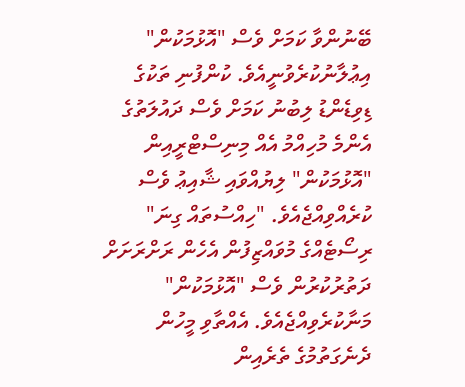ބޭނުންވާ ކަމަށް ވެސް "އޮޅުމަކުން" އިޢުލާނުކުރެވުނީއެވެ. ކުންފުނި ތަކުގެ ޑިވިޑެންޑު ލިބުނު ކަމަށް ވެސް ދައުލަތުގެ އެންމެ މުހިއްމު އެއް މިނިސްޓްރީއިން "އޮޅުމަކުން" ލިޔުއްވައި ޝާއިޢު ވެސް ކުރެއްވިއްޖެއެވެ. "ހިއްސުތައް ގިނަ" ރިސޯޓެއްގެ މުވައްޒިފުން އެހެން ރަށްރަށަށް ދަތުރުކުރުން ވެސް "އޮޅުމަކުން" މަނާކުރެވިއްޖެއެވެ. އެއްތާވި މީހުން ދެނެގަތުމުގެ ތެރެއިން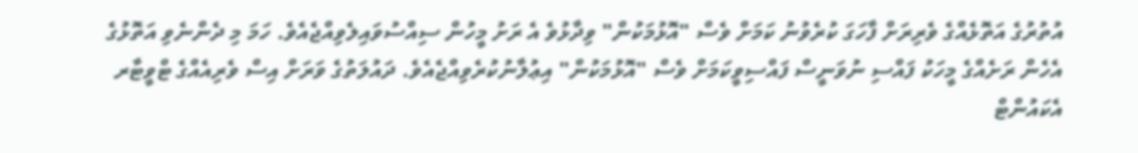އުތުރުގެ އަތޮޅެއްގެ ވެރިރަށް ފާހަގަ ކުރެވުނު ކަމަށް ވެސް "އޮޅުމަކުން" ވިދާޅުވެ އެ ރަށު މީހުން ސިއްސުވައިލެވިއްޖެއެވެ. ހަމަ މި ދެންނެވި އަތޮޅުގެ އެހެން ރަށެއްގެ މީހަކު ފައްސި ނުވަނީސް ފައްސިވީކަމަށް ވެސް "އޮޅުމަކުން" އިޢުލާނުކުރެވިއްޖެއެވެ. ދައުލަތުގެ ވަރަށް އިސް ވެރިއެއްގެ ޓްވީޓާރ އެކައުންޓް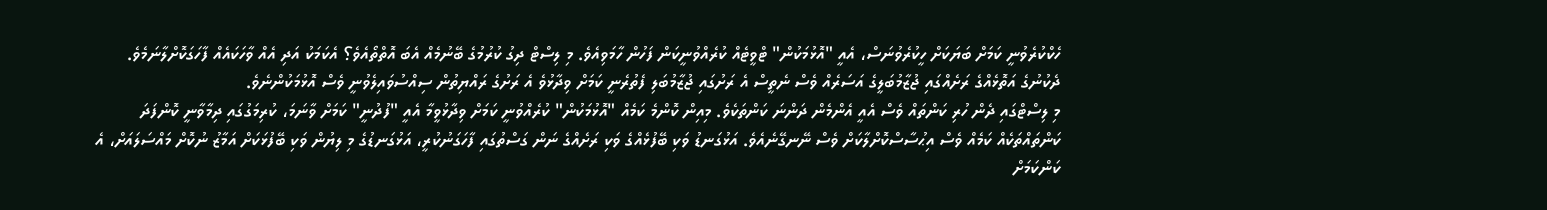ހެކްކުރެވުނީ ކަމަށް ބަޔަކަށް ހީކުރެވުނަސް، އެއީ "އޮޅުމަކުން" ޓްވީޓެއް ކުރެއްވުނީކަން ފަހުން ހާމަވިއެވެ. މި ލިސްޓް ދިގު ކުރުމުގެ ބޭނުމެއް އެބަ އޮތްތޯއެވެ؟ އެކަމަކު އަދި އެއް ވާހަކައެއް ފާހަގަކޮށްލާނަމެވެ. ދެކުނުގެ އަތޮޅެއްގެ ރަށެއްގައި ޖުޒާމުބަލީގެ އަސަރެއް ވެސް ނެތީސް އެ ރަށުގައި ޖުޒާމުބަލި ފެތުރެނީ ކަމަށް ވިދާޅުވެ އެ ރަށުގެ ރައްޔިތުން ސިއްސުވައިލެވުނީ ވެސް އޮޅުމަކުންނެވެ.
މި ލިސްޓްގައި ދެން ހުރި ކަންތައް ވެސް އެއީ އެންމެން ދަންނަ ކަންތަކެވެ. މިއިން ކޮންމެ ކަމެއް "އޮޅުމަކުން" ކުރެއްވުނީ ކަމަށް ވިދާޅުވީމާ އެއީ "ފުދުނީ" ކަމަށް ވާނަމަ، ކުރިމަގުގައި ދިމާވާނީ ކޮންފަދަ ކަންތައްތަކެއް ކަމެއް ވެސް އިޙުސާސްކޮށްލާކަށް ވެސް ނޭނގޭނެއެވެ. އަޅުގަނޑު ވަކި ބޭފުޅެއްގެ ވަކި ރަށެއްގެ ނަން ގަސްތުގައި ފާހަގަނުކުރީ، އަޅުގަނޑުގެ މި ލިޔުން ވަކި ބޭފުޅަކަށް އަމާޒު ނުކޮށް މައްސަލައަށް، އެ ކަންކަމަށް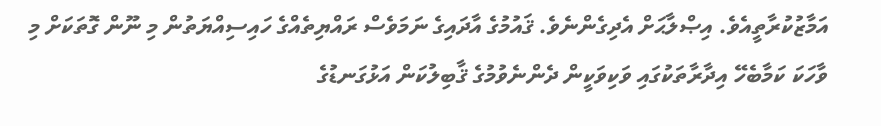އަމާޒުކުރާތީއެވެ. އިޞްލާޙަށް އެދިގެންނެވެ. ޤައުމުގެ އާދައިގެ ނަމަވެސް ރައްޔިތެއްގެ ހައިސިއްޔަތުން މި ނޫން ގޮތަކަށް މި ވާހަކަ ކަމާބެހޭ އިދާރާތަކުގައި ވަކިވަކީން ދެންނެވުމުގެ ޤާބިލުކަން އަޅުގަނޑުގެ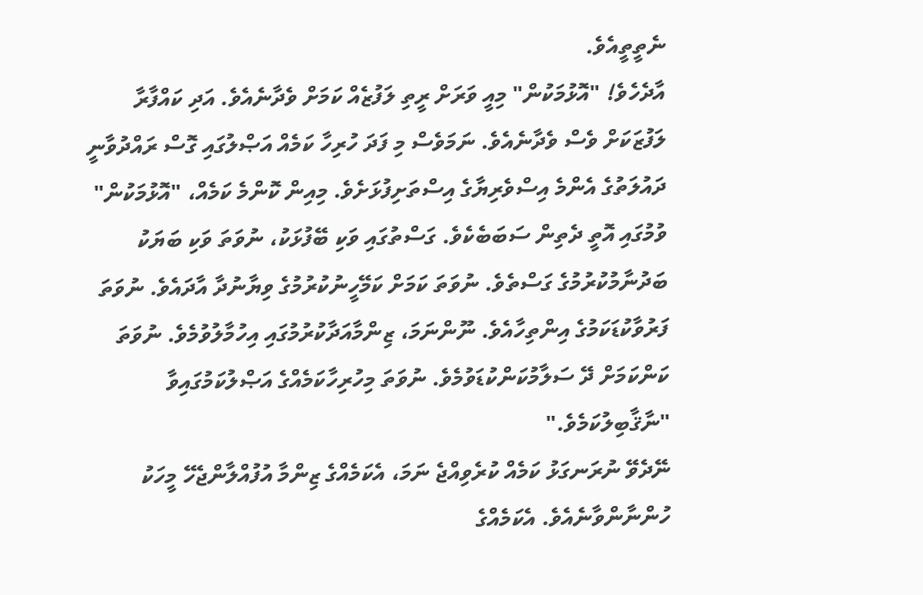ނެތީތީއެވެ.
އާދެހެވެ! "އޮޅުމަކުން" މިއީ ވަރަށް ރީތި ލަފުޒެއް ކަމަށް ވެދާނެއެވެ. އަދި ކައްފާރާ ލަފުޒަކަށް ވެސް ވެދާނެއެވެ. ނަމަވެސް މި ފަދަ ހުރިހާ ކަމެއް އަޞްލުގައި ގޮސް ރައްދުވާނީ ދައުލަތުގެ އެންމެ އިސްވެރިޔާގެ އިސްތަށިފުޅަށެވެ. މިއިން ކޮންމެ ކަމެއް، "އޮޅުމަކުން" ވުމުގައި އޮތީ ދެތިން ސަބަބެކެވެ. ގަސްތުގައި ވަކި ބޭފުޅަކު، ނުވަތަ ވަކި ބަޔަކު ބަދުނާމުކުރުމުގެ ގަސްތެވެ. ނުވަތަ ކަމަށް ކަމޭހީނުކުރުމުގެ ވިޔާނުދާ އާދައެވެ. ނުވަތަ ފަރުވާކުޑަކަމުގެ އިންތިހާއެވެ. ނޫންނަމަ، ޒިންމާއަދާކުރުމުގައި އިހުމާލުވުމެވެ. ނުވަތަ ކަންކަމަށް ދޭ ސަލާމުކަންކުޑަވުމެވެ. ނުވަތަ މިހުރިހާކަމެއްގެ އަޞްލުކަމުގައިވާ "ނާޤާބިލުކަމެވެ."
ނޭދެވޭ ނުރަނގަޅު ކަމެއް ކުރެވިއްޖެ ނަމަ، އެކަމެއްގެ ޒިންމާ އުފުއްލާންޖެހޭ މީހަކު ހުންނާންވާނެއެވެ. އެކަމެއްގެ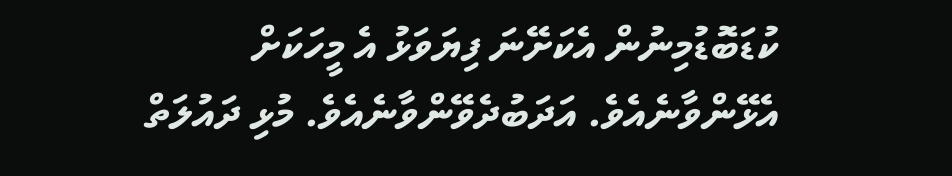ކުޑަބޮޑުމިނުން އެކަށޭނަ ފިޔަވަޅު އެ މީހަކަށް އެޅޭންވާނެއެވެ. އަދަބުދެވޭންވާނެއެވެ. މުޅި ދައުލަތް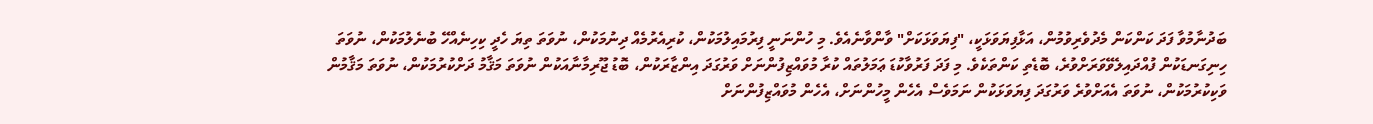ބަދުނާމުވާ ފަދަ ކަންކަން މެދުވެރިވުމުން، އަޅާފިޔަވަޅަކީ، "ފިޔަވަޅަކަށް" ވާންވާނެއެވެ. މި ހުންނަނީ ފިރުމައިލުމަކުން، ކުރިއެރުމެއް ދިނުމަކުން، ނުވަތަ ތިޔަ ހެދީ ކިހިނެއްހޭ ބުނެލުމަކުން، ނުވަތަ ހިނިގަނޑަކުން ފުއްދައިލެވޭވަރަށްވުރެ، ބޮޑެތި ކަންތަކެވެ. މި ފަދަ ފަރުވާކުޑަ ޢަމަލުތައް ކުރާ މުވައްޒިފުންނަށް ވަރުގަދަ އިންޒާރަކުން، ބޮޑު ޖޫރިމާނާއަކުން ނުވަތަ މަޤާމު ދަށްކުރުމަކުން، ނުވަތަ މަޤާމުން ވަކިކުރުމަކުން، ނުވަތަ އެއަށްވުރެ ވަރުގަދަ ފިޔަވަޅަކުން ނަމަވެސް އެހެން މީހުންނަށް، އެހެން މުވައްޒިފުންނަށް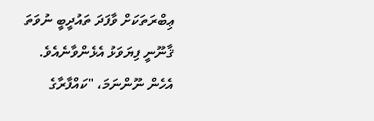ޢިބްރަތަކަށް ވާފަދަ ތައުދީބީ ނުވަތަ ޤާނޫނީ ފިޔަވަޅު އެޅެންވާނެއެވެ. އެހެން ނޫންނަމަ، "ކައްފާރާގެ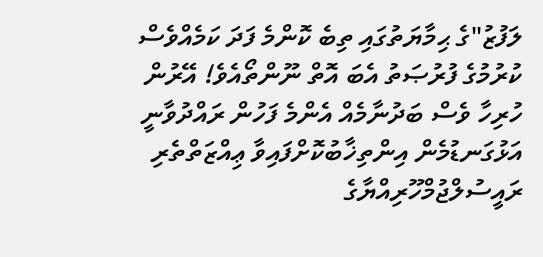ލަފުޒު"ގެ ޙިމާޔަތުގައި ތިބެ ކޮންމެ ފަދަ ކަމެއްވެސް ކުރުމުގެ ފުރުޞަތު އެބަ އޮތް ނޫންތޯއެވެ! އޭރުން ހުރިހާ ވެސް ބަދުނާމެއް އެންމެ ފަހުން ރައްދުވާނީ އަޅުގަނޑުމެން އިންތިޚާބުކޮށްފައިވާ ޢިއްޒަތްތެރި ރައީސުލްޖުމްހޫރިއްޔާގެ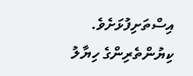އިސްތަށިފުޅަށެވެ.
ކިޔުންތެރިންގެ ހިޔާލު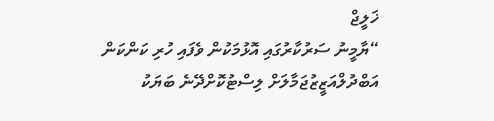ޚަލީޖް
“ޔާމީނު ސަރުކާރުގައި އޮޅުމަކުން ވެފައި ހުރި ކަންކަން އަބްދުލްއަޒީޒުޖަމާލަށް ލިސްޓުކޮށްދޭނެ ބަޔަކު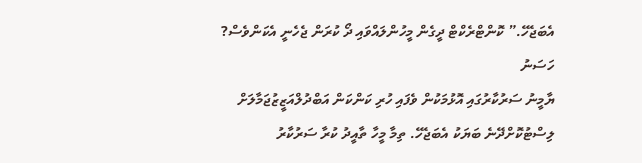އެބަޖެހޭ.” ކޮންޓްރެކްޓް ދީގެން މީހުންލައްވައި ދޯ ކުރަން ޖެހެނީ އެކަންވެސް?
ހަސަނު
ޔާމީނު ސަރުކާރުގައި އޮޅުމަކުން ވެފައި ހުރި ކަންކަން އަބްދުލްއަޒީޒުޖަމާލަށް ލިސްޓުކޮށްދޭނެ ބަޔަކު އެބަޖެހޭ. ތިމާ މީހާ ތާއީދު ކުރާ ސަރުކާރު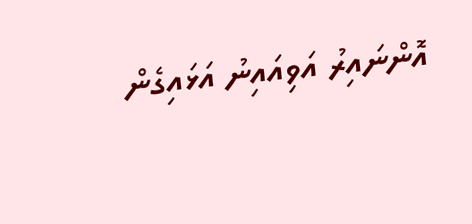އޮންނައިރު އަވިއައިނު އަޅައިގެން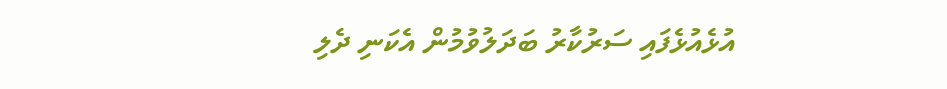އުޅެއުޅެފައި ސަރުކާރު ބަދަލުވުމުން އެކަނި ދެލި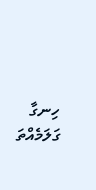ހިނގާ ގަލަމެއްތަ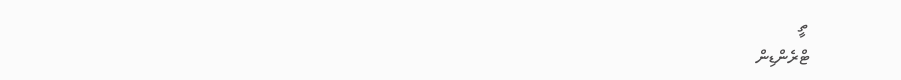ތީ
ޓްރެންޑިން